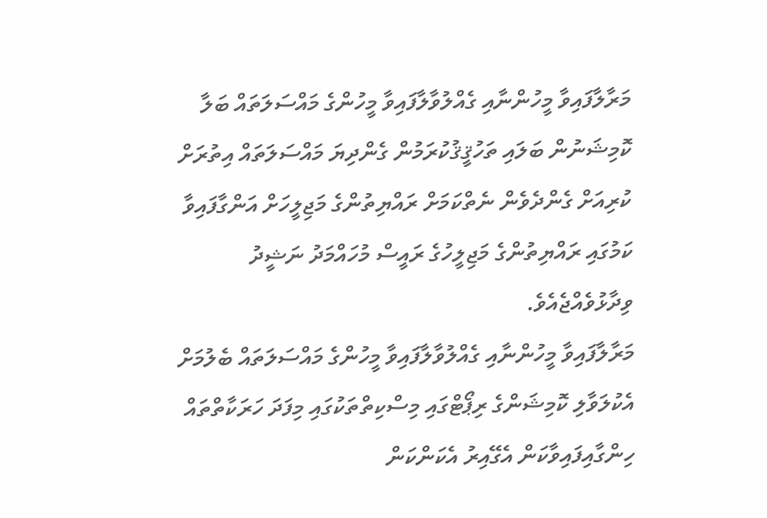މަރާލާފައިވާ މީހުންނާއި ގެއްލުވާލާފައިވާ މީހުންގެ މައްސަލަތައް ބަލާ ކޮމިޝަނުން ބަލައި ތަހުޤީޤުކުރަމުން ގެންދިޔަ މައްސަލަތައް އިތުރަށް ކުރިއަށް ގެންދެވެން ނެތްކަމަށް ރައްޔިތުންގެ މަޖިލީހަށް އަންގާފައިވާ ކަމުގައި ރައްޔިތުންގެ މަޖިލީހުގެ ރައީސް މުހައްމަދު ނަޝީދު ވިދާޅުވެއްޖެއެވެ.
މަރާލާފައިވާ މީހުންނާއި ގެއްލުވާލާފައިވާ މީހުންގެ މައްސަލަތައް ބެލުމަށް އެކުލަވާލި ކޮމިޝަންގެ ރިޕޯޓްގައި މިސްކިތްތަކުގައި މިފަދަ ހަރަކާތްތައް ހިންގާއިފައިވާކަން އެގޭއިރު އެކަންކަން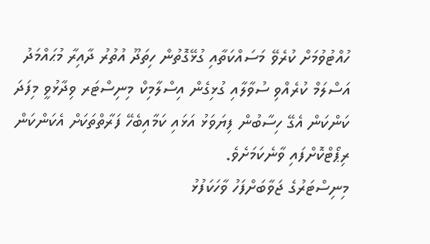ހުއްޓުވުމަށް ކުރެވޭ މަސައްކަތާއި ގުޅޭގޮތުން ހިތަދޫ އުތުރު ދާއިރާ މުޙައްމަދު އަސްލަމް ކުރެއްވި ސުވާލާއި ގުޅިގެން އިސްލާމިކް މިނިސްޓަރ ވިދާޅުވީ މިފަދަ ކަންކަން އެގޭ ހިސާބުން ފިޔަވަޅު އަޅައި ކަމާއިބެހޭ ފަރާތްތަކަށް އެކަންކަން ރިޕޯޓްކޮށްފައި ވާނެކަމަށެވެ.
މިނިސްޓަރުގެ ޖަވާބަށްފަހު ވާހަކަފުޅު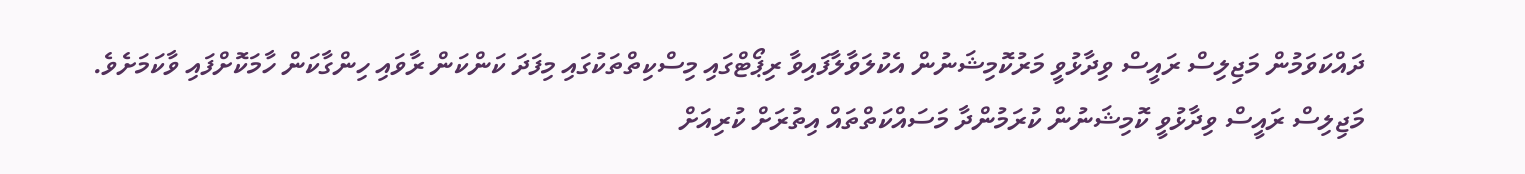ދައްކަވަމުން މަޖިލިސް ރައީސް ވިދާޅުވީ މަރުކޮމިޝަނުން އެކުލަވާލާފައިވާ ރިޕޯޓްގައި މިސްކިތްތަކުގައި މިފަދަ ކަންކަން ރާވައި ހިންގާކަން ހާމަކޮށްފައި ވާކަމަށެވެ. މަޖިލިސް ރައީސް ވިދާޅުވީ ކޮމިޝަނުން ކުރަމުންދާ މަސައްކަތްތައް އިތުރަށް ކުރިއަށް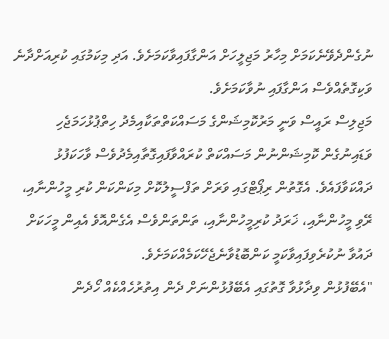ނުގެންދެވޭނެކަމަށް މިހާރު މަޖިލީހަށް އަންގާފައިވާކަމަށެވެ. އަދި މިކަމުގައި ކުރިއަށްދާނެ ވަކިގޮތެއްވެސް އަންގާފައި ނުވާކަމަށެވެ.
މަޖިލިސް ރައީސް ވަނީ މަރުކޮމިޝަންގެ މަސައްކަތްތަކާއިމެދު ހިތްޕުޅުހަމަޖެހި ވަޑައިނުގެން ކޮމިޝަންނުން މަސައްކަތް ކުރައްވާފައިގޮތާއިމެދުވެސް ވާހަކަފުޅު ދައްކަވާފައެވެ. އެގޮތުން ރިޕޯޓްގައި ވަރަށް ތަފްސީލުކޮށް މިކަންކަން ކުރި މީހުންނާއި، ރޭވި މީހުންނާއި، ޚަރަދު ކުރިމީހުންނާއި، ތަންތަންވެސް އެގެންއޮވެ އެއިން މީހަކަށް ދައުވާ ނުކުރެވިފައިވާކަމީ ކަންބޮޑުވާނެޖެހޭކަމެއްކަމަށެވެ.
"އެބޭފުޅުން ވިދާޅުވާ ގޮތުގައި އެބޭފުޅުންނަށް ދެން އިތުރުހެއްކެއް ހޯދެން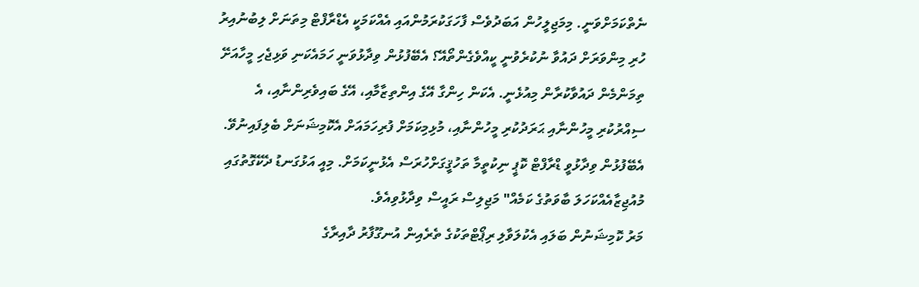ނެތްކަމަށްވަނީ. މިމަޖިލީހުން އަބަދުވެސް ފާހަގަކުރަމުންއައި އެއްކަމަކީ އެޑްރާފްޓް މިތަނަށް ލިބުނުއިރު ހުރި މިންވަރަށް ދައުވާ ނުކުރެވުނީ ކީއްވެގެންތޯއޭ؟ އެބޭފުޅުން ވިދާޅުވަނީ ހަމައެކަނި ވަޅިޖެހި މީހާއަށޭ ތިމަންމެން ދައުވާކުރާން މިއުޅެނީ. އެކަން ހިންގާ އޭގެ އިންތިޒާމާއި، އޭގެ ބައިވެރިންނާއި، އެ ސިއްރުކުރި މީހުންނާއި ޙަރަދުކުރި މީހުންނާއި، މުޅިމިކަމަށް ފުރިހަމައަށް އެކޮމިޝަނަށް ބެލިފައިނުވޭ. އެބޭފުޅުން ވިދާޅުވީ ޑްރާފްޓް ކޮޕީ ނިކުތީމާ ތަހުޤީގަށްހުރަސް އެޅުނީކަމަށް. މިއީ އަޅުގަނޑު ދެކޭގޮތުގައި މުއުޖިޒާއެއްކަހަލަ ބާވަތުގެ ކަމެއް" މަޖިލިސް ރައީސް ވިދާޅުވިއެވެ.
މަރު ކޮމިޝަނުން ބަލައި އެކުލަވާލި ރިޕޯޓްތަކުގެ ތެރެއިން އުނގޫފާރު ދާއިރާގެ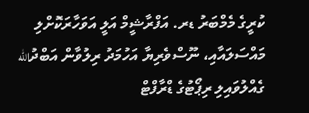ކުރީގެ މެމްބަރު ޑރ. އަފްރާޝީމް އަލީ އަވަހާރަކޮށްލި މައްސަލައާއި، ނޫސްވެރިޔާ އަހުމަދު ރިލުވާން އަބްދުالله ގެއްލުވައިލި ރިޕޯޓުގެ ޑްރާފްޓް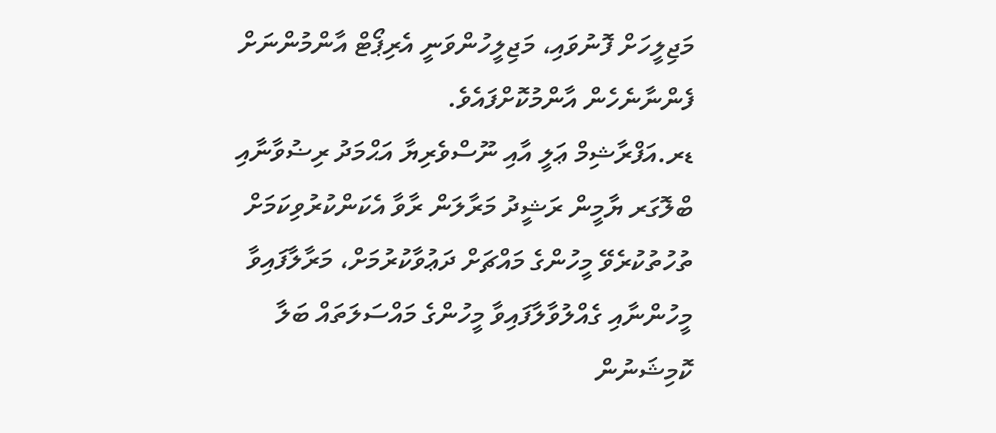މަޖިލީހަށް ފޮނުވައި، މަޖިލީހުންވަނީ އެރިޕޯޓް އާންމުންނަށް ފެންނާނެހެން އާންމުކޮށްފައެވެ.
ޑރ.އަފްރާޝިމް ޢަލީ އާއި ނޫސްވެރިޔާ އަޙްމަދު ރިޟުވާނާއި ބްލޮގަރ ޔާމީން ރަޝީދު މަރާލަން ރާވާ އެކަންކުރުވިކަމަށް ތުހުތުކުރެވޭ މީހުންގެ މައްޗަށް ދަޢުވާކުރުމަށް، މަރާލާފައިވާ މީހުންނާއި ގެއްލުވާލާފައިވާ މީހުންގެ މައްސަލަތައް ބަލާ ކޮމިޝަނުން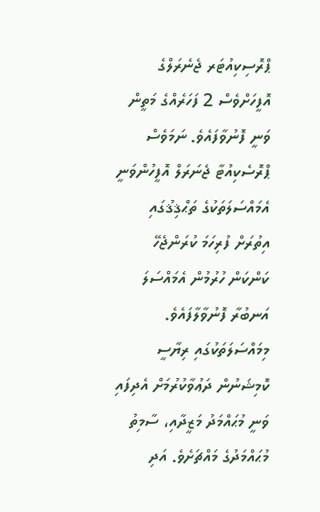ޕްރޮސިކިއުޓަރ ޖެނެރަލްގެ އޮފީހަށްވެސް 2 ފަހަރެއްގެ މަތީން ވަނީ ފޮނުވާފައެވެ. ނަމަވެސް ޕްރޮސެކިއުޓާ ޖެނަރަލް އޮފީހުންވަނީ އެމައްސަލަތަކުގެ ތަޙްޤިޤުގައި އިތުރަށް ފުރިހަމަ ކުރަންޖެހޭ ކަންކަން ހުރުމުން އެމައްސަލަ އަނބުރާ ފޮނުވާލާފައެވެ.
މިމައްސަލަތަކުގައި ރިޔާސީ ކޮމިޝަނުން ދަޢުވާކުރުމަށް އެދިފައި ވަނީ މުޙައްމަދު މަޒީދާއި، ސާމިތު މުޙައްމަދުގެ މައްޗަށެވެ. އަދި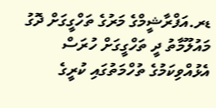ޑރ.އަފްރާޝީމްގެ މަރުގެ ތަހްގީގަށް ދޮގު މައުލޫމާތު ދީ ތަހްގީގަށް ހުރަސް އެޅުއްވިކަމުގެ ތުހްމަތުގައި ކުރީގެ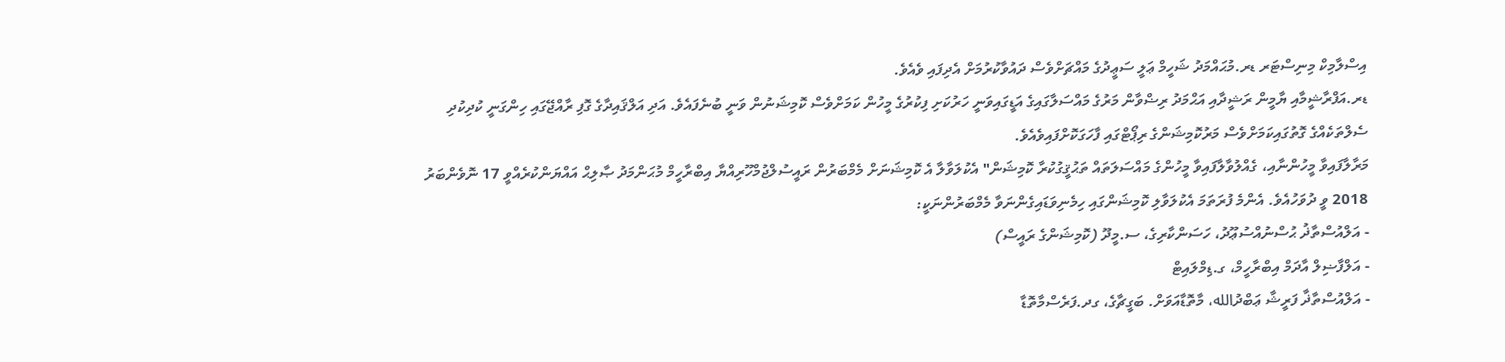އިސްލާމިކް މިނިސްޓަރ ޑރ.މުޙައްމަދު ޝަހީމް ޢަލީ ސަޢީދުގެ މައްޗަށްވެސް ދައުވާކުރުމަށް އެދިފައި ވެއެވެ.
ޑރ.އަފްރާޝީމާއި ޔާމީން ރަޝީދާއި އަޙްމަދު ރިޟްވާން މަރުގެ މައްސަލާގައިގެ އަޑީގައިވަނީ ހަރުކަށި ފިކުރުގެ މީހުން ކަމަށްވެސް ކޮމިޝަނުން ވަނީ ބުނެފައެވެ. އަދި އަލްޤައިދާގެ ގޮފި ރާއްޖޭގައި ހިންގަނީ ކުދިކުދި ސެލްތަކެއްގެ ގޮތުގައިކަމަށްވެސް މަރުކޮމިޝަންގެ ރިޕޯޓްގައި ފާހަގަކޮށްފައިވެއެވެ.
މަރާލާފައިވާ މީހުންނާއި، ގެއްލުވާލާފައިވާ މީހުންގެ މައްސަލަތައް ތަޙުޤީގުކުރާ ކޮމިޝަން" އެކުލަވާލާ އެ ކޮމިޝަނަށް މެމްބަރުން ރައީސުލްޖުމްހޫރިއްޔާ އިބްރާހީމް މުޙަންމަދު ޞާލިޙް އައްޔަންކުރެއްވީ 17 ނޮވެންބަރު 2018 ވީ ދުވަހުއެވެ. އެންމެ ފުރަތަމަ އެކުލަވާލި ކޮމިޝަންގައި ހިމެނިވަޑައިގެންނަވާ މެމްބަރުންނަކީ:
- އަލްއުސްތާޛު ޙުސްނުއްސުޢޫދު، ހަސަންކާރިގެ، ސ.މީދޫ (ކޮމިޝަންގެ ރައީސް)
- އަލްފާޟިލް އާދަމް އިބްރާހީމް، ގ.ޑިމްލައިޓް
- އަލްއުސްތާޛާ ފަރީޝާ ޢަބްދުالله، މާތޮޑާއަވަށް. ބަގީޗާގެ، ގދ.ފަރެސްމާތޮޑާ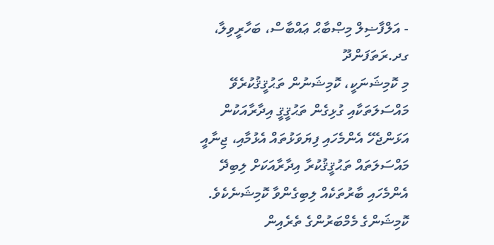- އަލްފާޟިލް މިޞްބާޙް ޢައްބާސް، ބަހާރީވިލާ، ގދ.ރަތަފަންދޫ
މި ކޮމިޝަނަކީ، ކޮމިޝަނުން ތަޙުޤީޤުކުރެވޭ މައްސަލަތަކާއި ގުޅިގެން ތަޙުޤީޤީ އިދާރާއަކުން އަޅަންޖެހޭ އެންމެހައި ފިޔަވަޅުތައް އެޅުމާއި، ޖިނާއީ މައްސަލަތައް ތަޙުޤީޤުކުރާ އިދާރާއަކަށް ލިބިދޭ އެންމެހައި ބާރުތަކެއް ލިބިގެންވާ ކޮމިޝަނެކެވެ. ކޮމިޝަންގެ މެމްބަރުންގެ ތެރެއިން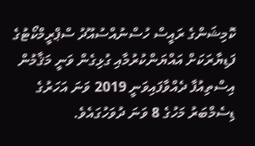ކޮމިޝަންގެ ރައީސް ހުސްނުއްސުއޫދު ސްޕްރީމްކޯޓުގެ ފަޑިޔާރަކަށް އައްޔަންކުރުމާއި ގުޅިގެން ވަނީ މަޤާމުން އިސްތިއުފާ ދެއްވާފައިވަނީ 2019 ވަނަ އަހަރުގެ ޑިސެމްބަރު މަހުގެ 8 ވަނަ ދުވަހުގައެވެ.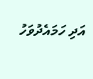އަދި ހަމައެދުވަހު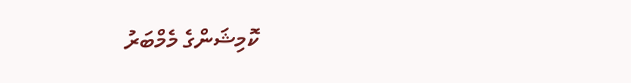ކޮމިޝަންގެ މެމްބަރު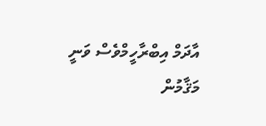އާދަމް އިބްރާހީމްވެސް ވަނީ މަޤާމުން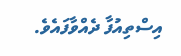އިސްތިއުފާ ދެއްވާފައެވެ.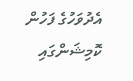އެދުވަހުގެ ފަހުން ކޮމިޝަންގައި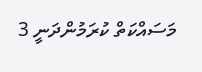މަސައްކަތް ކުރަމުންދަނީ 3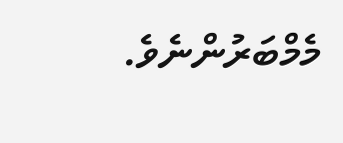މެމްބަރުންނެވެ.